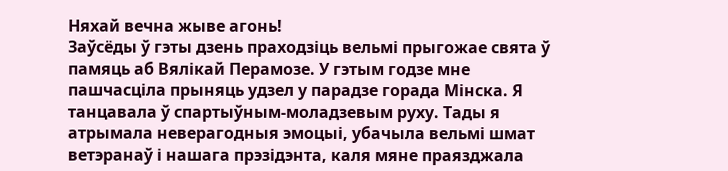Няхай вечна жыве агонь!
Заўсёды ў гэты дзень праходзіць вельмі прыгожае свята ў памяць аб Вялікай Перамозе. У гэтым годзе мне пашчасціла прыняць удзел у парадзе горада Мінска. Я танцавала ў спартыўным-моладзевым руху. Тады я атрымала неверагодныя эмоцыі, убачыла вельмі шмат ветэранаў і нашага прэзідэнта, каля мяне праязджала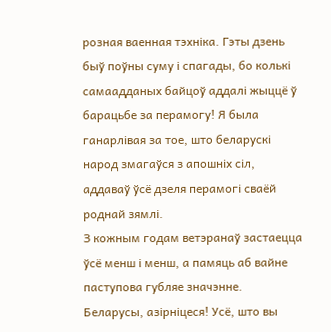розная ваенная тэхніка. Гэты дзень быў поўны суму і спагады, бо колькі самаадданых байцоў аддалі жыццё ў барацьбе за перамогу! Я была ганарлівая за тое, што беларускі народ змагаўся з апошніх сіл, аддаваў ўсё дзеля перамогі сваёй роднай зямлі.
З кожным годам ветэранаў застаецца ўсё менш і менш, а памяць аб вайне паступова губляе значэнне. Беларусы, азірніцеся! Усё, што вы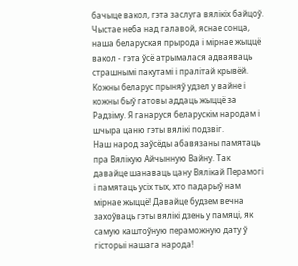бачыце вакол, гэта заслуга вялікіх байцоў. Чыстае неба над галавой, яснае сонца, наша беларуская прырода і мірнае жыццё вакол - гэта ўсё атрымалася адваяваць страшнымі пакутамі і пралітай крывёй. Кожны беларус прыняў удзел у вайне і кожны быў гатовы аддаць жыццё за Радзіму. Я ганаруся беларускім народам і шчыра цаню гэты вялікі подзвіг.
Наш народ заўсёды абавязаны памятаць пра Вялікую Айчынную Вайну. Так давайце шанаваць цану Вялікай Перамогі і памятаць усіх тых, хто падарыў нам мірнае жыццё! Давайце будзем вечна захоўваць гэты вялікі дзень у памяці, як самую каштоўную пераможную дату ў гісторыі нашага народа!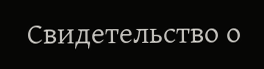Свидетельство о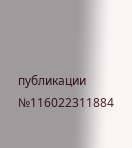публикации №116022311884